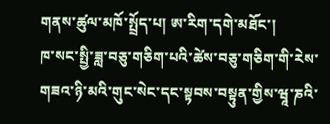གནས་ཚུལ་མཁོ་སྤྲོད་པ། ཨ་རིག་དགེ་མཐོང་།
ཁ་སང་སྤྱི་ཟླ་བཅུ་གཅིག་པའི་ཚེས་བཅུ་གཅིག་གི་རེས་གཟའ་ཉི་མའི་གུང་སེང་དང་སྟབས་བསྟུན་གྱིས་ཝཱ་ཎའི་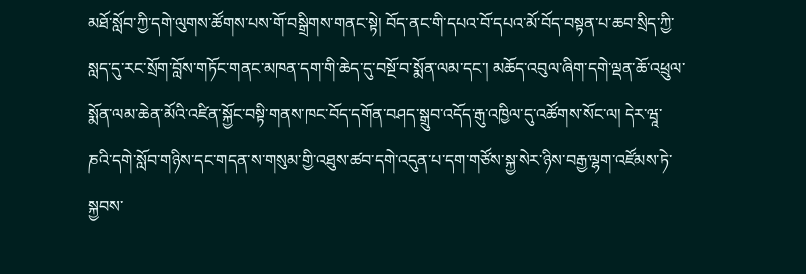མཐོ་སློབ་ཀྱི་དགེ་ལུགས་ཚོགས་པས་གོ་བསྒྲིགས་གནང་སྟེ། བོད་ནང་གི་དཔའ་བོ་དཔའ་མོ་བོད་བསྟན་པ་ཆབ་སྲིད་ཀྱི་སླད་དུ་རང་སྲོག་བློས་གཏོང་གནང་མཁན་དག་གི་ཆེད་དུ་བསྔོ་བ་སྨོན་ལམ་དང་། མཆོད་འབུལ་ཞིག་དགེ་ལྡན་ཆོ་འཕྲུལ་སྨོན་ལམ་ཆེན་མོའི་འཛིན་སྐྱོང་བསྟི་གནས་ཁང་བོད་དགོན་བཤད་སྒྲུབ་འདོད་རྒུ་འཁྱིལ་དུ་འཚོགས་སོང་ལ། དེར་ཝཱ་ཎའི་དགེ་སློབ་གཉིས་དང་གདན་ས་གསུམ་གྱི་འཐུས་ཚབ་དགེ་འདུན་པ་དག་གཙོས་སྐྱ་སེར་ཉིས་བརྒྱ་ལྷག་འཛོམས་ཏེ་སྐྱབས་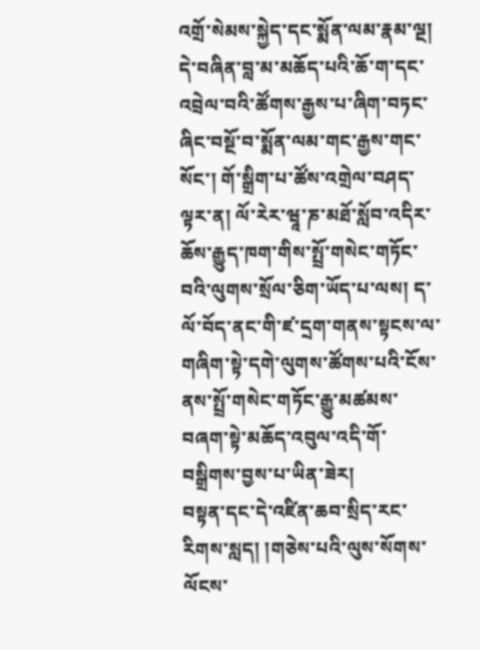འགྲོ་སེམས་སྐྱེད་དང་སྨོན་ལམ་རྣམ་ལྔ། དེ་བཞིན་བླ་མ་མཆོད་པའི་ཆོ་ག་དང་འབྲེལ་བའི་ཚོགས་རྒྱས་པ་ཞིག་བཏང་ཞིང་བསྔོ་བ་སྨོན་ལམ་གང་རྒྱས་གང་སོང་། གོ་སྒྲིག་པ་ཚོས་འགྲེལ་བཤད་ལྟར་ན། ལོ་རེར་ཝཱ་ཎ་མཐོ་སློབ་འདིར་ཆོས་རྒྱུད་ཁག་གིས་སྤྲོ་གསེང་གཏོང་བའི་ལུགས་སྲོལ་ཅིག་ཡོད་པ་ལས། ད་ལོ་བོད་ནང་གི་ཛ་དྲག་གནས་སྟངས་ལ་གཞིག་སྟེ་དགེ་ལུགས་ཚོགས་པའི་ངོས་ནས་སྤྲོ་གསེང་གཏོང་རྒྱུ་མཚམས་བཞག་སྟེ་མཆོད་འབུལ་འདི་གོ་བསྒྲིགས་བྱས་པ་ཡིན་ཟེར།
བསྟན་དང་དེ་འཛིན་ཆབ་སྲིད་རང་རིགས་སླད། །གཅེས་པའི་ལུས་སོགས་ལོངས་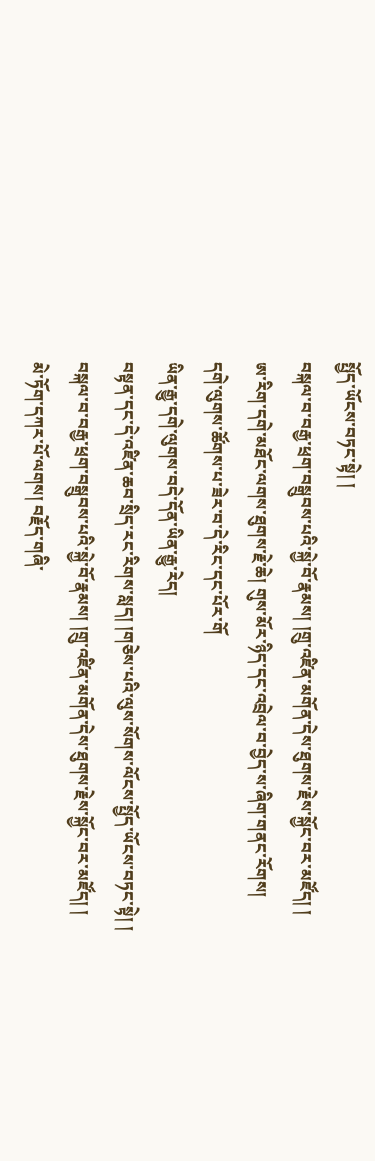སྤྱོད་ཡོངས་བཏང་སྟེ། །
བསྐལ་བ་བརྒྱ་ཕྲག་བསྒྲུབས་པའི་སྐྱེ་བོ་རྣམས། །གྲུ་འཛིན་མགོན་དེས་ཐུགས་རྗེས་སྐྱོང་བར་མཛོད། །
ཨ་རིག་དགེ་མཐོང་ལགས་ཐུགས་རྗེ་ཆེ། གུས་མོར་ཉིད་དང་འབྲེལ་བ་བྱེད་ས་ཞིག་གནང་རོགས།
དགེ་ལུགས་ཚོགས་པ་ཟེར་བ་དེ་རིང་དང་པོར་གོ
ཡིན་རྒྱུ་དགེ་ལུགས་བདེ་དོན་ཡིན་རྒྱུ་རེད།
བསྟན་དང་དེ་འཛིན་ཆབ་སྲིད་རང་རིགས་སླད། །གཅེས་པའི་ལུས་སོགས་ལོངས་སྤྱོད་ཡོངས་བཏང་སྟེ། །
བསྐལ་བ་བརྒྱ་ཕྲག་བསྒྲུབས་པའི་སྐྱེ་བོ་རྣམས། །གྲུ་འཛིན་མགོན་དེས་ཐུགས་རྗེས་སྐྱོང་བར་མཛོད། །
མེ་ཏོག་དཀར་པོ་ལགས། བརྗོད་གཞི་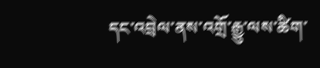དང་འབྲེལ་ནས་འགྲོ་རྒྱུ་ལས་ཚིག་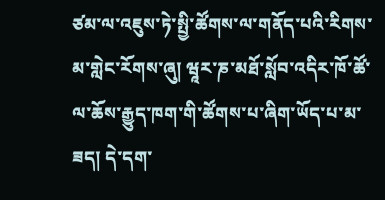ཙམ་ལ་འཇུས་ཏེ་སྤྱི་ཚོགས་ལ་གནོད་པའི་རིགས་མ་གླེང་རོགས་ཞུ། ཝཱར་ཎ་མཐོ་སློབ་འདིར་ཁོ་ཚོ་ལ་ཆོས་རྒྱུད་ཁག་གི་ཚོགས་པ་ཞིག་ཡོད་པ་མ་ཟད། དེ་དག་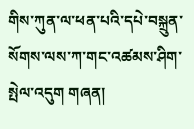གིས་ཀུན་ལ་ཕན་པའི་དཔེ་བསྐྲུན་སོགས་ལས་ཀ་གང་འཚམས་ཤིག་སྤེལ་འདུག གཞན།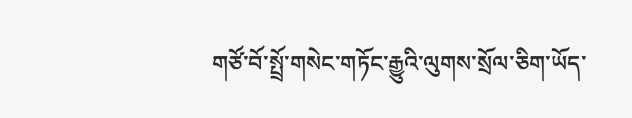གཙོ་བོ་སྤྲོ་གསེང་གཏོང་རྒྱུའི་ལུགས་སྲོལ་ཅིག་ཡོད་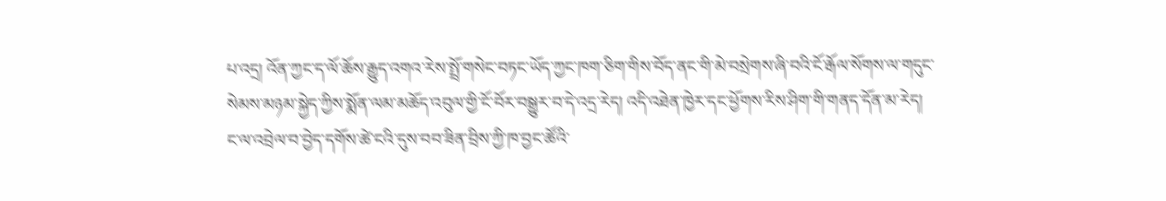པ་འདྲ། འོན་ཀྱང་ད་ལོ་ཆོས་རྒྱུད་འགའ་རེས་སྤྲོ་གསེང་བཏང་ཡོད་ཀྱང་ཁག་ཅིག་གིས་བོད་ནང་གི་མེ་བསྲེགས་ཞི་བའི་ངོ་རྒོལ་སོགས་ལ་གདུང་སེམས་མཉམ་སྐྱེད་ཀྱིས་སྨོན་ལམ་མཆོད་འབུལ་གྱི་ངོ་བོར་བསྒྱུར་བ་དེ་འདྲ་རེད། འདི་འཐེན་ཁྱེར་དང་ཕྱོགས་རིས་ཤིག་གི་གནད་དོན་མ་རེད།
ང་ལ་འབྲེལ་བ་བྱེད་དགོས་ཚེ་ངའི་དུས་བབ་ཟིན་བྲིས་ཀྱི་ཁ་བྱང་ཚོའི་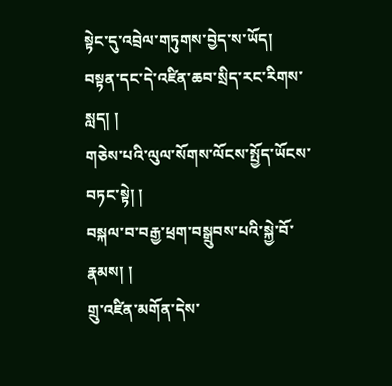སྟེང་དུ་འབྲེལ་གཏུགས་བྱེད་ས་ཡོད།
བསྟན་དང་དེ་འཛིན་ཆབ་སྲིད་རང་རིགས་སླད། །
གཅེས་པའི་ལུལ་སོགས་ལོངས་སྤྱོད་ཡོངས་བཏང་སྟེ། །
བསྐལ་བ་བརྒྱ་ཕྲག་བསྒྲུབས་པའི་སྐྱེ་བོ་རྣམས། །
གྲུ་འཛིན་མགོན་དེས་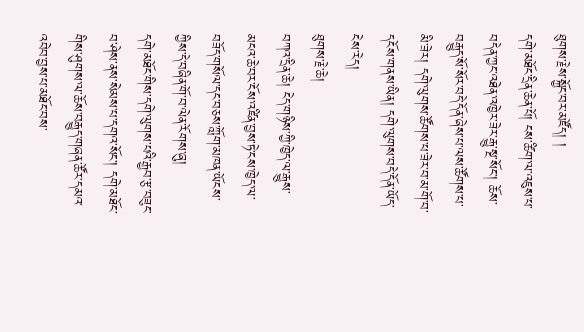ཐུགས་རྗེས་སྐྱོང་བར་མཛོད། །
དགེ་མཐོང་དྲིན་ཆེན་པོ། ངས་ཚིག་ལ་འཇུས་པ་བདེན་ཀྱང་འཐེན་འཁྱེར་ཟེར་རྒྱུ་སྔ་སོང་། ཆོས་བརྒྱུད་སོ་སོར་བདེ་དོན་ཞེས་པ་ལས་ཚོགས་པ་མི་ཟེར། དགེ་ལུགས་ཚོགས་པ་ཟེར་བ་མ་གོ་བ་དངོས་གནས་ཡིན། དགེ་ལུགས་བདེ་དོན་ཡོད་ངེས་རེད།
ཐུགས་རྗེ་ཆེ།
བཀའ་དྲིན་ཆེ། ངེད་གཉིས་ཀྱི་ཁྱེད་ལ་རྒྱུས་མངའ་ཆེ་བར་ངོས་འཛིན་བྱས་ཏེ་ངས་ཁྱེད་ལ་བཟོད་གསོལ་དང་བཅས་ཀློག་མཁན་ཡོངས་ཀྱིས་དེ་བཞིན་གོ་བ་ལེན་རོགས་ཞུ།
དགེ་མཐོང་གིས་དགེ་ལུགས་པའི་རྒྱབ་རྩ་བཟུང་བ་ཤེས་ནས་སེམས་པ་དགའ་སོང་། དགེ་མཐོང་གིས་ཤུགས་ལ་ཆོས་བརྒྱུད་གཞན་ཚོར་དམའ་འབེབ་བྱས་པ་མཐོང་བས་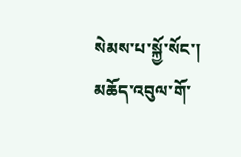སེམས་པ་སྐྱོ་སོང་།
མཆོད་འབུལ་གོ་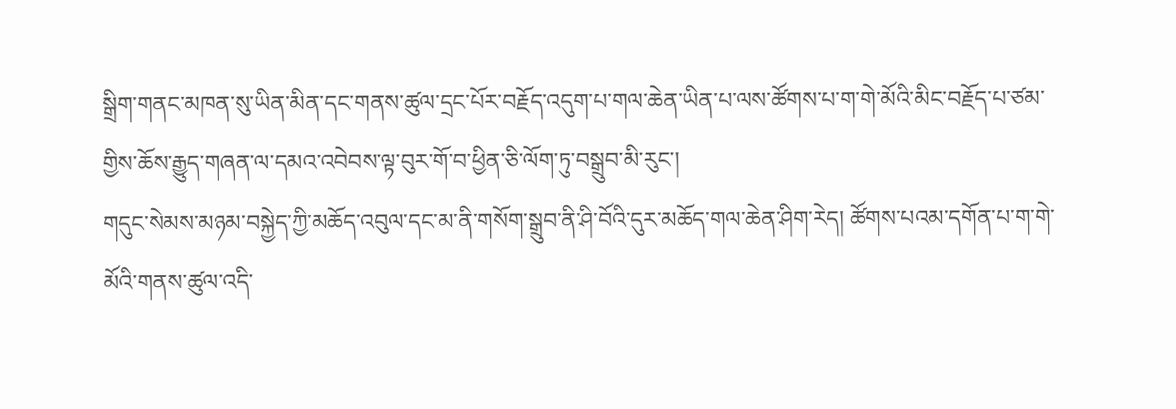སྒྲིག་གནང་མཁན་སུ་ཡིན་མིན་དང་གནས་ཚུལ་དྲང་པོར་བརྗོད་འདུག་པ་གལ་ཆེན་ཡིན་པ་ལས་ཚོགས་པ་ག་གེ་མོའི་མིང་བརྗོད་པ་ཙམ་གྱིས་ཆོས་རྒྱུད་གཞན་ལ་དམའ་འབེབས་ལྟ་བུར་གོ་བ་ཕྱིན་ཅི་ལོག་ཏུ་བསྒྲུབ་མི་རུང་།
གདུང་སེམས་མཉམ་བསྐྱེད་ཀྱི་མཆོད་འབུལ་དང་མ་ནི་གསོག་སྒྲུབ་ནི་ཤི་བོའི་དུར་མཆོད་གལ་ཆེན་ཤིག་རེད། ཚོགས་པའམ་དགོན་པ་ག་གེ་མོའི་གནས་ཚུལ་འདི་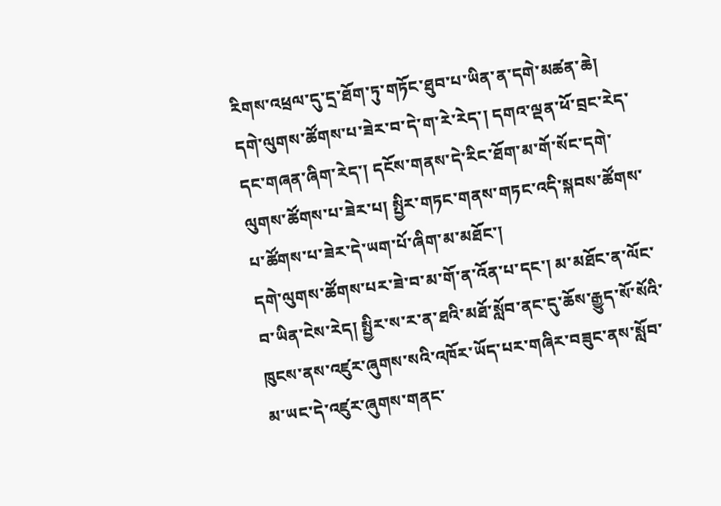རིགས་འཕྲལ་དུ་དྲ་ཐོག་ཏུ་གཏོང་ཐུབ་པ་ཡིན་ན་དགེ་མཚན་ཆེ།
དགེ་ལུགས་ཚོགས་པ་ཟེར་བ་དེ་ག་རེ་རེད་། དགའ་ལྡན་ཕོ་བྲང་རེད་དང་གཞན་ཞིག་རེད་། དངོས་གནས་དེ་རིང་ཐོག་མ་གོ་སོང་དགེ་ལུགས་ཚོགས་པ་ཟེར་པ། སྤྱིར་གཏང་གནས་གཏང་འདི་སྐབས་ཚོགས་པ་ཚོགས་པ་ཟེར་དེ་ཡག་པོ་ཞིག་མ་མཐོང་།
དགེ་ལུགས་ཚོགས་པར་ཟེ་བ་མ་གོ་ན་འོན་པ་དང་། མ་མཐོང་ན་ལོང་བ་ཡིན་ངེས་རེད། སྤྱིར་ས་ར་ན་ཐའི་མཐོ་སློབ་ནང་དུ་ཆོས་རྒྱུད་སོ་སོའི་ཁུངས་ནས་འཛུར་ཞུགས་སའི་འཁོར་ཡོད་པར་གཞིར་བཟུང་ནས་སློབ་མ་ཡང་དེ་འཛུར་ཞུགས་གནང་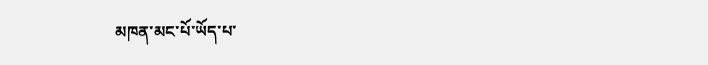མཁན་མང་པོ་ཡོད་པ་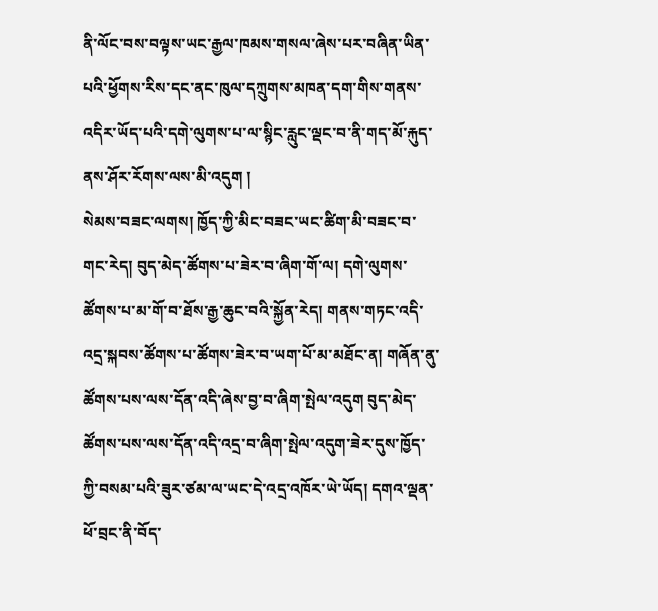ནི་ལོང་བས་བལྟས་ཡང་རྒྱལ་ཁམས་གསལ་ཞེས་པར་བཞིན་ཡིན་པའི་ཕྱོགས་རིས་དང་ནང་ཁུལ་དཀྲུགས་མཁན་དག་གིས་གནས་འདིར་ཡོད་པའི་དགེ་ལུགས་པ་ལ་སྙིང་རླུང་ལྡང་བ་ནི་གད་མོ་རྐུད་ནས་ཤོར་རོགས་ལས་མི་འདུག །
སེམས་བཟང་ལགས། ཁྱོད་ཀྱི་མིང་བཟང་ཡང་ཚིག་མི་བཟང་བ་གང་རེད། བུད་མེད་ཚོགས་པ་ཟེར་བ་ཞིག་གོ་ལ། དགེ་ལུགས་ཚོགས་པ་མ་གོ་བ་ཐོས་རྒྱ་ཆུང་བའི་སྐྱོན་རེད། གནས་གཏང་འདི་འདྲ་སྐབས་ཚོགས་པ་ཚོགས་ཟེར་བ་ཡག་པོ་མ་མཐོང་ན། གཞོན་ནུ་ཚོགས་པས་ལས་དོན་འདི་ཞེས་བྱ་བ་ཞིག་སྤེལ་འདུག བུད་མེད་ཚོགས་པས་ལས་དོན་འདི་འདྲ་བ་ཞིག་སྤེལ་འདུག་ཟེར་དུས་ཁྱོད་ཀྱི་བསམ་པའི་ཟུར་ཙམ་ལ་ཡང་དེ་འདྲ་འཁོར་ཡེ་ཡོད། དགའ་ལྡན་ཕོ་བྲང་ནི་བོད་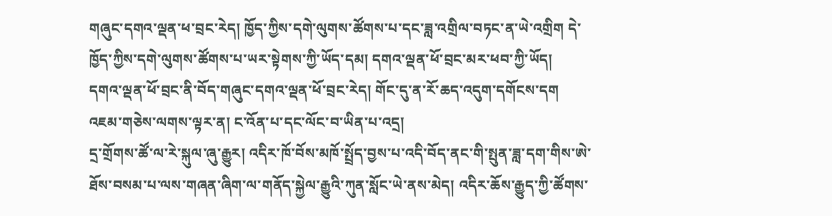གཞུང་དགའ་ལྡན་ཕ་བྲང་རེད། ཁྱོད་ཀྱིས་དགེ་ལུགས་ཚོགས་པ་དང་ཟླ་འགྲིལ་བཏང་ན་ཡེ་འགྲིག དེ་ཁྱོད་ཀྱིས་དགེ་ལུགས་ཚོགས་པ་ཡར་སྟེགས་ཀྱི་ཡོད་དམ། དགའ་ལྡན་ཕོ་བྲང་མར་ཕབ་ཀྱི་ཡོད།
དགའ་ལྡན་ཕོ་བྲང་ནི་བོད་གཞུང་དགའ་ལྡན་ཕོ་བྲང་རེད། གོང་དུ་ན་རོ་ཆད་འདུག་དགོངས་དག
འཇམ་གཅེས་ལགས་ལྟར་ན། ང་འོན་པ་དང་ལོང་བ་ཡིན་པ་འདྲ།
དྲ་གྲོགས་ཚོ་ལ་རེ་སྐུལ་ཞུ་རྒྱུར། འདིར་ཁོ་བོས་མཁོ་སྤྲོད་བྱས་པ་འདི་བོད་ནང་གི་སྤུན་ཟླ་དག་གིས་ཨེ་ཐོས་བསམ་པ་ལས་གཞན་ཞིག་ལ་གནོད་སྐྱེལ་རྒྱུའི་ཀུན་སློང་ཡེ་ནས་མེད། འདིར་ཆོས་རྒྱུད་ཀྱི་ཚོགས་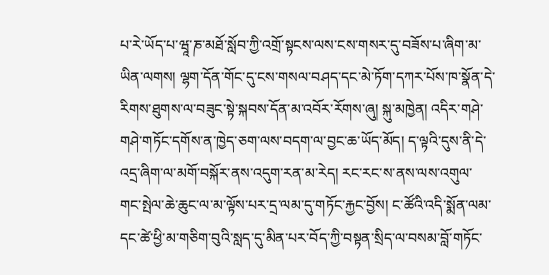པ་རེ་ཡོད་པ་ཝཱ་ཎ་མཐོ་སློབ་ཀྱི་འགྲོ་སྟངས་ལས་ངས་གསར་དུ་བཟོས་པ་ཞིག་མ་ཡིན་ལགས། ལྷག་དོན་གོང་དུ་ངས་གསལ་བཤད་དང་མེ་ཏོག་དཀར་པོས་ཁ་སྣོན་དེ་རིགས་ཐུགས་ལ་བཟུང་སྟེ་སྐབས་དོན་མ་འབོར་རོགས་ཞུ། སྐུ་མཁྱེན། འདིར་གཤེ་གཤེ་གཏོང་དགོས་ན་ཁྱེད་ཅག་ལས་བདག་ལ་བྱང་ཆ་ཡོད་མོད། ད་ལྟའི་དུས་ནི་དེ་འདྲ་ཞིག་ལ་མགོ་བསྐོར་ནས་འདུག་རན་མ་རེད། རང་རང་ས་ནས་ལས་འགུལ་གང་སྤེལ་ཆེ་ཆུང་ལ་མ་ལྟོས་པར་དྲ་ལམ་དུ་གཏོང་རྐྱང་བྱོས། ང་ཚོའི་འདི་སྨོན་ལམ་དང་ཚེ་ཕྱི་མ་གཅིག་བུའི་སླད་དུ་མིན་པར་བོད་ཀྱི་བསྟན་སྲིད་ལ་བསམ་བློ་གཏོང་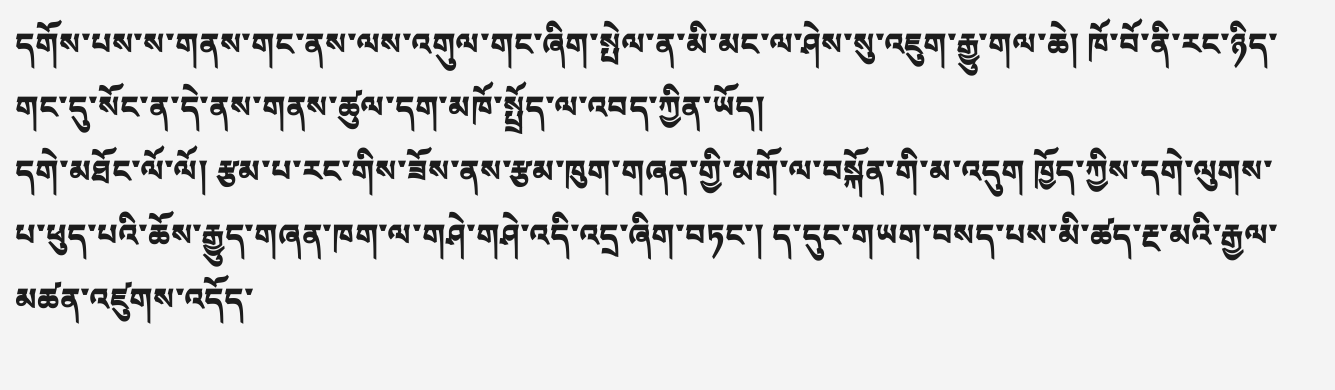དགོས་པས་ས་གནས་གང་ནས་ལས་འགུལ་གང་ཞིག་སྤེལ་ན་མི་མང་ལ་ཤེས་སུ་འཇུག་རྒྱུ་གལ་ཆེ། ཁོ་བོ་ནི་རང་ཉིད་གང་དུ་སོང་ན་དེ་ནས་གནས་ཚུལ་དག་མཁོ་སྤྲོད་ལ་འབད་ཀྱིན་ཡོད།
དགེ་མཐོང་ལོ་ལོ། རྩམ་པ་རང་གིས་ཟོས་ནས་རྩམ་ཁུག་གཞན་གྱི་མགོ་ལ་བསྐོན་གི་མ་འདུག ཁྱོད་ཀྱིས་དགེ་ལུགས་པ་ཕུད་པའི་ཆོས་རྒྱུད་གཞན་ཁག་ལ་གཤེ་གཤེ་འདི་འདྲ་ཞིག་བཏང་། ད་དུང་གཡག་བསད་པས་མི་ཚད་རྔ་མའི་རྒྱལ་མཚན་འཛུགས་འདོད་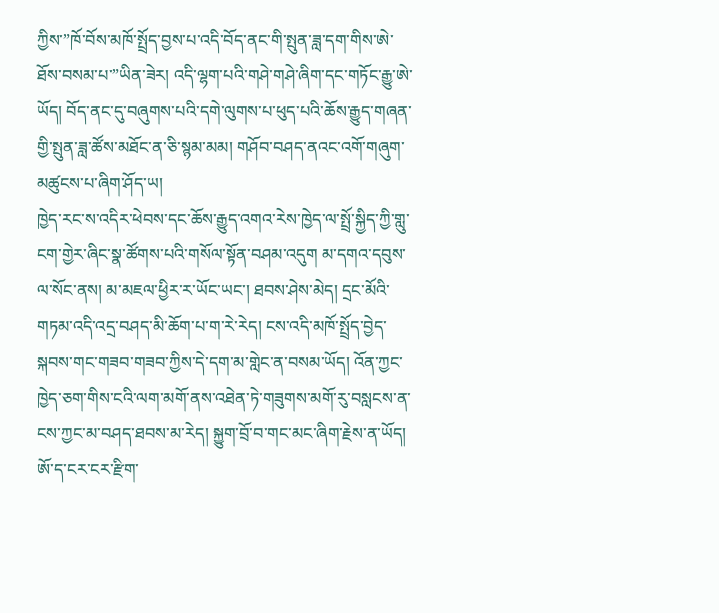ཀྱིས་”ཁོ་བོས་མཁོ་སྤྲོད་བྱས་པ་འདི་བོད་ནང་གི་སྤུན་ཟླ་དག་གིས་ཨེ་ཐོས་བསམ་པ་”ཡིན་ཟེར། འདི་ལྷག་པའི་གཤེ་གཤེ་ཞིག་དང་གཏོང་རྒྱུ་ཨེ་ཡོད། བོད་ནང་དུ་བཞུགས་པའི་དགེ་ལུགས་པ་ཕུད་པའི་ཆོས་རྒྱུད་གཞན་གྱི་སྤུན་ཟླ་ཚོས་མཐོང་ན་ཅི་སྙམ་མམ། གཤོབ་བཤད་ནའང་འགོ་གཞུག་མཚུངས་པ་ཞིག་ཤོད་ཡ།
ཁྱེད་རང་ས་འདིར་ཕེབས་དང་ཆོས་རྒྱུད་འགའ་རེས་ཁྱེད་ལ་སྤྲོ་སྐྱིད་ཀྱི་གླུ་ངག་གྱེར་ཞིང་སྣ་ཚོགས་པའི་གསོལ་སྟོན་བཤམ་འདུག མ་དགའ་དབུས་ལ་སོང་ནས། མ་མཇལ་ཕྱིར་ར་ཡོང་ཡང་། ཐབས་ཤེས་མེད། དྲང་མོའི་གཏམ་འདི་འདྲ་བཤད་མི་ཆོག་པ་ག་རེ་རེད། ངས་འདི་མཁོ་སྤྲོད་བྱེད་སྐབས་གང་གཟབ་གཟབ་ཀྱིས་དེ་དག་མ་གླེང་ན་བསམ་ཡོད། འོན་ཀྱང་ཁྱེད་ཅག་གིས་ངའི་ལག་མགོ་ནས་འཐེན་ཏེ་གཟུགས་མགོ་རུ་བསླངས་ན་ངས་ཀྱང་མ་བཤད་ཐབས་མ་རེད། སྐྱུག་བྲོ་བ་གང་མང་ཞིག་རྗེས་ན་ཡོད།
ཨོ་ད་ངར་ངར་རྫིག་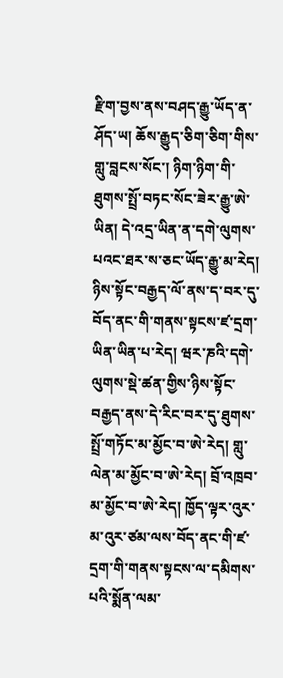རྫིག་བྱས་ནས་བཤད་རྒྱུ་ཡོད་ན་ཤོད་ཡ། ཆོས་རྒྱུད་ཅིག་ཅིག་གིས་གླུ་བླངས་སོང་། ཉིག་ཉིག་གི་ཐུགས་སྤྲོ་བཏང་སོང་ཟེར་རྒྱུ་ཨེ་ཡིན། དེ་འདྲ་ཡིན་ན་དགེ་ལུགས་པའང་ཐར་ས་ཅང་ཡོད་རྒྱུ་མ་རེད། ཉིས་སྟོང་བརྒྱད་ལོ་ནས་ད་བར་དུ་བོད་ནང་གི་གནས་སྟངས་ཛ་དྲག་ཡིན་ཡིན་པ་རེད། ཝར་ཎའི་དགེ་ལུགས་སྡེ་ཚན་གྱིས་ཉིས་སྟོང་བརྒྱད་ནས་དེ་རིང་བར་དུ་ཐུགས་སྤྲོ་གཏོང་མ་མྱོང་བ་ཨེ་རེད། གླུ་ལེན་མ་མྱོང་བ་ཨེ་རེད། བྲོ་འཁྲབ་མ་མྱོང་བ་ཨེ་རེད། ཁྱོད་ལྟར་འུར་མ་འུར་ཙམ་ལས་བོད་ནང་གི་ཛ་དྲག་གི་གནས་སྟངས་ལ་དམིགས་པའི་སྨོན་ལམ་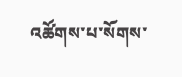འཚོགས་པ་སོགས་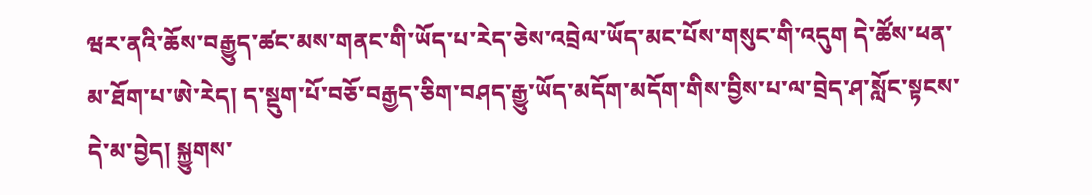ཝར་ནའི་ཆོས་བརྒྱུད་ཚང་མས་གནང་གི་ཡོད་པ་རེད་ཅེས་འབྲེལ་ཡོད་མང་པོས་གསུང་གི་འདུག དེ་ཚོས་ཕན་མ་ཐོག་པ་ཨེ་རེད། ད་སྡུག་པོ་བཅོ་བརྒྱད་ཅིག་བཤད་རྒྱུ་ཡོད་མདོག་མདོག་གིས་བྱིས་པ་ལ་བྲེད་ཤ་སློང་སྟངས་དེ་མ་བྱེད། སྐྱུགས་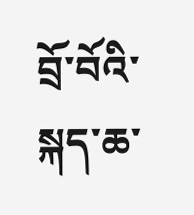བྲོ་བོའི་སྐད་ཆ་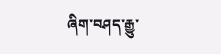ཞིག་བཤད་རྒྱུ་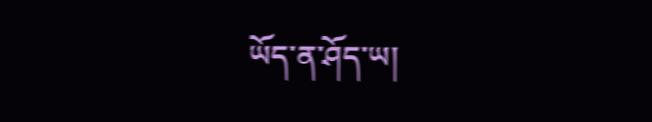ཡོད་ན་ཤོད་ཡ།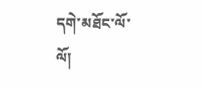དགེ་མཐོང་ལོ་ལོ།